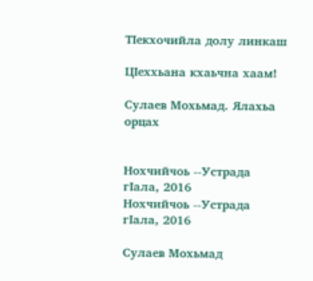ТIекхочийла долу линкаш

ЦIеххьана кхаьчна хаам!

Сулаев Мохьмад. Ялахьа орцах


Нохчийчоь --Устрада гIала, 2016
Нохчийчоь --Устрада гIала, 2016

Сулаев Мохьмад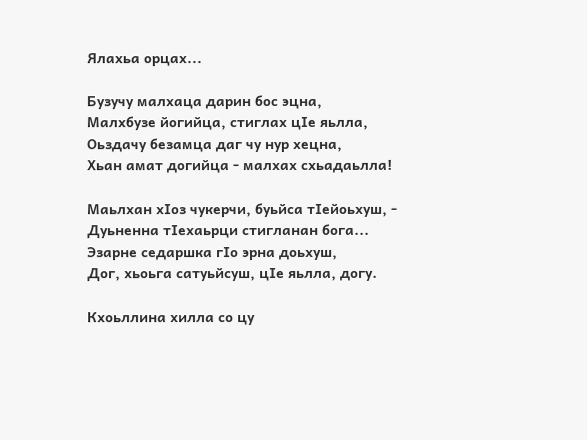Ялахьа орцах...

Бузучу малхаца дарин бос эцна,
Малхбузе йогийца, стиглах цIе яьлла,
Оьздачу безамца даг чу нур хецна,
Хьан амат догийца - малхах схьадаьлла!

Маьлхан хIоз чукерчи, буьйса тIейоьхуш, -
Дуьненна тIехаьрци стигланан бога...
Эзарне седаршка гIо эрна доьхуш,
Дог, хьоьга сатуьйсуш, цIе яьлла, догу.

Кхоьллина хилла со цу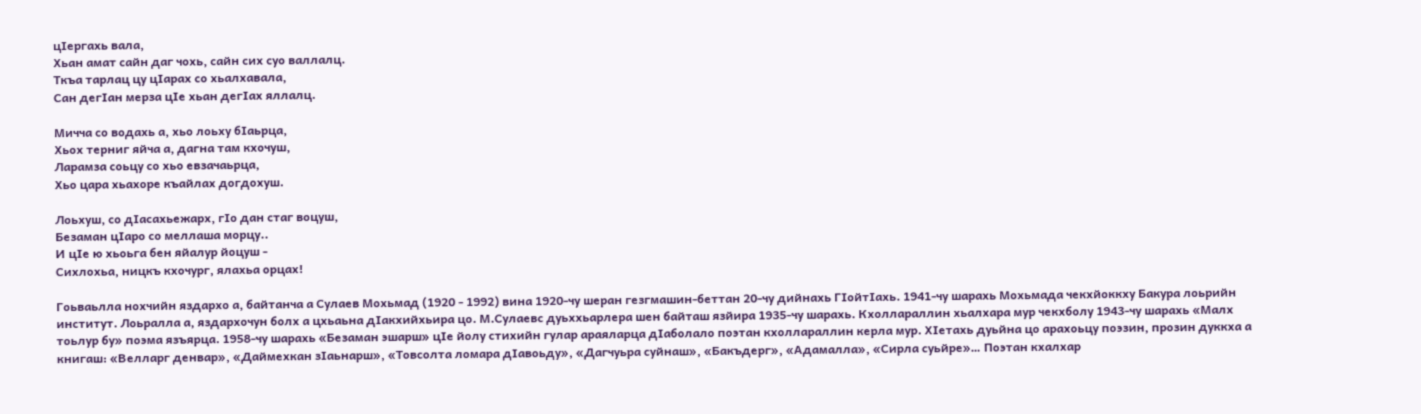цIергахь вала,
Хьан амат сайн даг чохь, сайн сих суо валлалц.
Ткъа тарлац цу цIарах со хьалхавала,
Сан дегIан мерза цIе хьан дегIах яллалц.

Мичча со водахь а, хьо лоьху бIаьрца,
Хьох терниг яйча а, дагна там кхочуш,
Ларамза соьцу со хьо евзачаьрца,
Хьо цара хьахоре къайлах догдохуш.

Лоьхуш, со дIасахьежарх, гIо дан стаг воцуш,
Безаман цIаро со меллаша морцу..
И цIе ю хьоьга бен яйалур йоцуш -
Сихлохьа, ницкъ кхочург, ялахьа орцах!

Гоьваьлла нохчийн яздархо а, байтанча а Сулаев Мохьмад (1920 - 1992) вина 1920-чу шеран гезгмашин-беттан 20-чу дийнахь ГIойтIахь. 1941-чу шарахь Мохьмада чекхйоккху Бакура лоьрийн институт. Лоьралла а, яздархочун болх а цхьаьна дIакхийхьира цо. М.Сулаевс дуьххьарлера шен байташ язйира 1935-чу шарахь. Кхоллараллин хьалхара мур чекхболу 1943-чу шарахь «Малх тоьлур бу» поэма язъярца. 1958-чу шарахь «Безаман эшарш» цIе йолу стихийн гулар араяларца дIаболало поэтан кхоллараллин керла мур. ХIетахь дуьйна цо арахоьцу поэзин, прозин дуккха а книгаш: «Велларг денвар», «Даймехкан зIаьнарш», «Товсолта ломара дIавоьду», «Дагчуьра суйнаш», «Бакъдерг», «Адамалла», «Сирла суьйре»… Поэтан кхалхар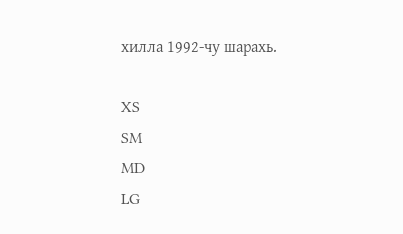хилла 1992-чу шарахь.

XS
SM
MD
LG